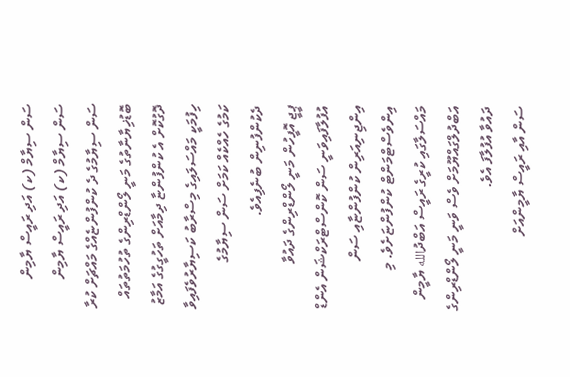ސަން ސިޔާމް (ކ) އަދި ރައީސް ޔާމިން
ސަން ސިޔާމް (ކ) އަދި ރައީސް ޔާމިން
ސަން ސިޔާމުގެ ދެ ކުންފުންޏެއްގެ މައްޗަށް ކުރާ ބޮޑުޚިޔާނާތުގެ މަނީ ލޯންޑްރިންގެ ތުހުމަތުތައް ދޮގުކޮށް އެ ކުންފުންޏާ ދިމާއަށް ތަހުގީގުގެ އަމާޒު ހިފުމަކީ މައްސަލައިގެ މިސްރާބު ކަސިޔާރުވެފައިވާ ކަމުގެ ހެއްކެއް ކަމަށް ސަން ސިޔާމުގެ ދެކުންފުނިން ބުނެފިއެވެ.
ޕީޖީ އޮފީހުން މަނީ ލޯންޑްރިންގެ ދައުވާ އުފުލާފައިވަނީ ސަން ކޮންސްޓްރަކްޝަން އެންޑް އިންޖިނިއަރިން ކުންފުންޏާއި ސަން އިންވެސްޓްމަންޓް ކުންފުންޏަށެވެ. މި މައްސަލާގައި ކުރީގެ ރައީސް އަބްދުالله ޔާމީން އަބްދުލްގައްޔޫމަށް ވެސް ވަނީ މަނީ ލޯންޑްރިންގެ ދައުވާ އުފުލާފަ އެވެ.
ސަން އާއި ރައީސް ޔާމީންއަށް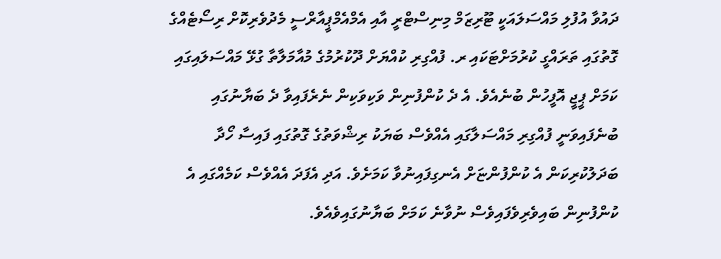ދައުވާ އުފުލި މައްސަލައަކީ ޓޫރިޒަމް މިނިސްޓްރީ އާއި އެމްއެމްޕީއާރްސީ މެދުވެރިކޮށް ރިސޯޓެއްގެ ގޮތުގައި ތަރައްގީ ކުރުމަށްޓަކައި ރ. ފުއްގިރި ކުއްޔަށް ދޫކުރުމުގެ މުއާމަލާތާ ގުޅޭ މައްސަލައިގައި ކަމަށް ޕީޖީ އޮފީހުން ބުނެއެވެ. އެ ދެ ކުންފުނިން ވަކިވަކިން ނެރެފައިވާ ދެ ބަޔާނުގައި ބުނެފައިވަނީ ފުއްގިރި މައްސަލާގައި އެއްވެސް ބަޔަކު ރިޝްވަތުގެ ގޮތުގައި ފައިސާ ހޯދާ ބަދަލުކުރިކަން އެ ކުންފުންޏަށް އެނގިފައިނުވާ ކަމަށެވެ. އަދި އެފަދަ އެއްވެސް ކަމެއްގައި އެ ކުންފުނިން ބައިވެރިވެފައިވެސް ނުވާނެ ކަމަށް ބަޔާނުގައިވެއެވެ.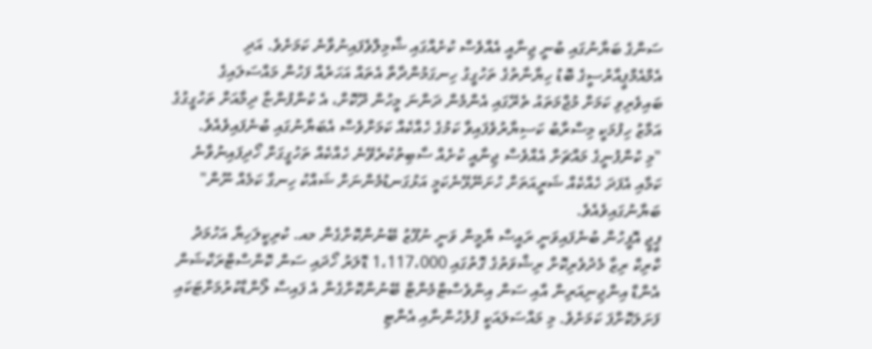ސަންގެ ބަޔާނުގައި ބުނީ ޖިނާއީ އެއްވެސް ކުށެއްގައި ޝާމިލްވެފައިނުވާނެ ކަމަށެވެ. އަދި އެމްއެމްޕީއާރުސީގެ ބޮޑު ހިޔާނާތުގެ ތަހުގީގު ހިނގަމުންދާތާ އެތައް އަހަރެއް ފަހުން މައްސަލައިގެ ބައިވެރިވި ކަމަށް މުޖްމަތައު ތެރޭގައި އެންމެން ދަންނަ މީހުން ދޫކޮށް، އެ ކުންފުންޏާ ދިމާއަށް ތަހުގީގުގެ އަމާޒު ހިފުމަކީ މިސްރާބު ކަސިޔާރުވެފައިވާ ކަމުގެ ހެއްކެއް ކަމަށްވެސް އެބަޔާނުގައި ބުނެފައިވެއެވެ.
"މި ކުންފުނީގެ މައްޗަށް އެއްވެސް ޖިނާއީ ކުށެއް ސާބިތުކުރެވޭނެ ހެއްކެއް ތަހުގީގަށް ހޯދިފައިނުވާނެ ކަމާއި އެފަދަ ހެއްކެއް ޝަރީއަތަށް ހުށަނޭޅޭނެކަމީ އަޅުގަނޑުމެންނަށް ޝައްކު ހިނގާ ކަމެއް ނޫން" ބަޔާނުގައިވެއެވެ.
ޕީޖީ އޮފީހުން ބުނެފައިވަނީ ރައީސް ޔާމީން ވަނީ ނުފޫޒު ބޭނުންކޮށްގެން މއ. ކުރިކީލަހިޔާ އަހުމަދު ކްރިކް ރިޒާ މެދުވެރިކޮށް ރިޝްވަތުގެ ގޮތުގައި 1،117،000 ޑޮލަރު ހޯދައި ސަން ކޮންސްޓްރަކްޝަން އެންޑް އިންޖިނިއަރިން އާއި ސަން އިންވެސްޓްމެންޓް ބޭނުންކޮށްގެން އެ ފައިސާ ލޯންޑާކުރުމަށްޓަކައި ފަށަލަކޮށްފަ ކަމަށެވެ. މި މައްސަލައަކީ ފުލުހުންނާއި އެންޓި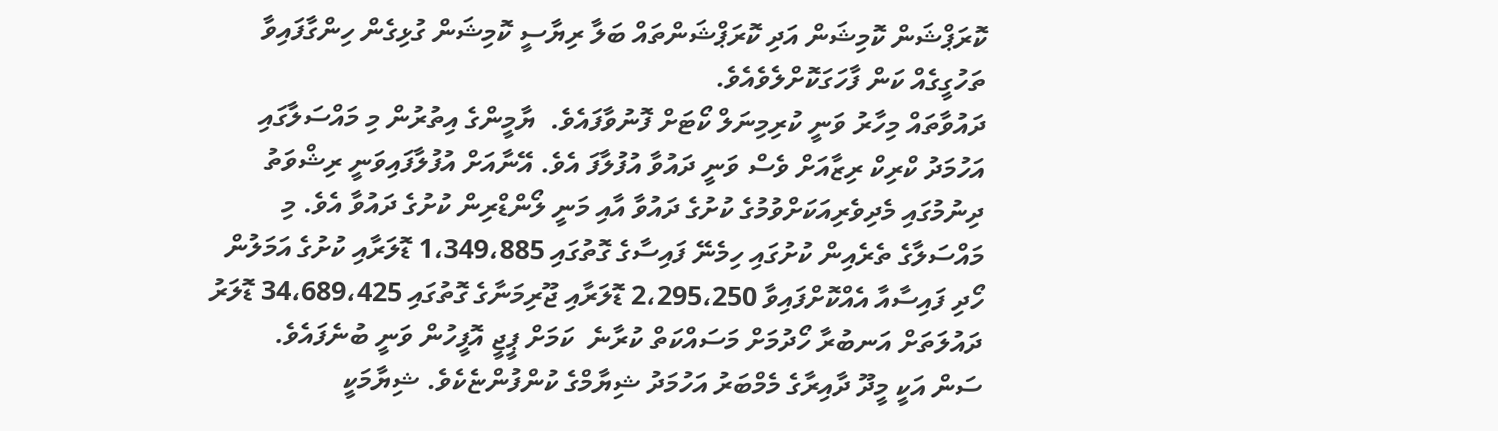ކޮރަޕްޝަން ކޮމިޝަން އަދި ކޮރަޕްޝަންތައް ބަލާ ރިޔާސީ ކޮމިޝަން ގުޅިގެން ހިންގާފައިވާ ތަހުގީގެއް ކަން ފާހަގަކޮށްލެވެއެވެ.
ދައުވާތައް މިހާރު ވަނީ ކުރިމިނަލް ކޯޓަށް ފޮނުވާފައެވެ.  ޔާމީންގެ އިތުރުން މި މައްސަލާގައި އަހުމަދު ކްރިކް ރިޒާއަށް ވެސް ވަނީ ދައުވާ އުފުލާފަ އެވެ. އޭނާއަށް އުފުލާފައިވަނީ ރިޝްވަތު ދިނުމުގައި މެދިވެރިއަކަށްވުމުގެ ކުށުގެ ދައުވާ އާއި މަނީ ލޯންޑްރިން ކުށުގެ ދައުވާ އެވެ. މި މައްސަލާގެ ތެރެއިން ކުށުގައި ހިމެނޭ ފައިސާގެ ގޮތުގައި 1،349،885 ޑޮލަރާއި ކުށުގެ އަމަލުން ހޯދި ފައިސާއާ އެއްކޮށްފައިވާ 2،295،250 ޑޮލަރާއި ޖޫރިމަނާގެ ގޮތުގައި 34،689،425 ޑޮލަރު ދައުލަތަށް އަނބުރާ ހޯދުމަށް މަސައްކަތް ކުރާނެ  ކަމަށް ޕީޖީ އޮފީހުން ވަނީ ބުނެފައެވެ.
ސަން އަކީ މީދޫ ދާއިރާގެ މެމްބަރު އަހުމަދު ޝިޔާމްގެ ކުންފުންޏެކެވެ. ޝިޔާމަކީ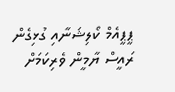ޕީޕީއެމް ކޯލިޝަނާއި ގުޅިގެން ރައީސް ޔާމީން ވެރިކަމަށް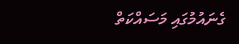ގެނައުމުގައި މަސައްކަތް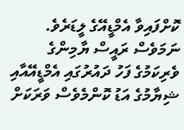ކޮށްފައިވާ އެމްޑީއޭގެ ލީޑަރެވެ. ނަމަވެސް ރައީސް ޔާމިންގެ ވެރިކަމުގެ ފަހު ދައުރުގައި އެމްޑީއޭއާއި ޝިޔާމުގެ އަޑު ކޮންމެވެސް ވަރަކަށް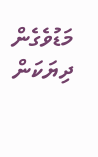މަޑުވެގެން ދިޔަކަން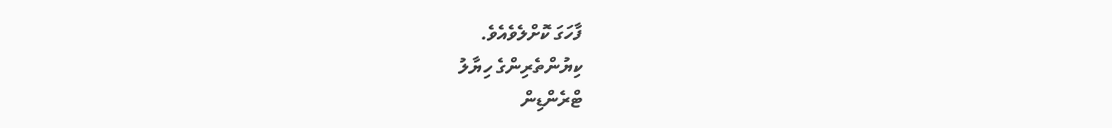ފާހަގަ ކޮށްލެވެއެވެ.
ކިޔުންތެރިންގެ ހިޔާލު
ޓްރެންޑިން